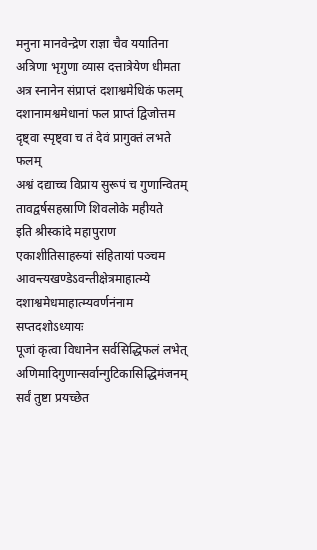मनुना मानवेन्द्रेण राज्ञा चैव ययातिना
अत्रिणा भृगुणा व्यास दत्तात्रेयेण धीमता
अत्र स्नानेन संप्राप्तं दशाश्वमेधिकं फलम्
दशानामश्वमेधानां फल प्राप्तं द्विजोत्तम
दृष्ट्वा स्पृष्ट्वा च तं देवं प्रागुक्तं लभते फलम्
अश्वं दद्याच्च विप्राय सुरूपं च गुणान्वितम्
तावद्वर्षसहस्राणि शिवलोके महीयते
इति श्रीस्कांदे महापुराण एकाशीतिसाहस्र्यां संहितायां पञ्चम आवन्त्यखण्डेऽवन्तीक्षेत्रमाहात्म्ये दशाश्वमेधमाहात्म्यवर्णनंनाम सप्तदशोऽध्यायः
पूजां कृत्वा विधानेन सर्वसिद्धिफलं लभेत्
अणिमादिगुणान्सर्वान्गुटिकासिद्धिमंजनम् सर्वं तुष्टा प्रयच्छेत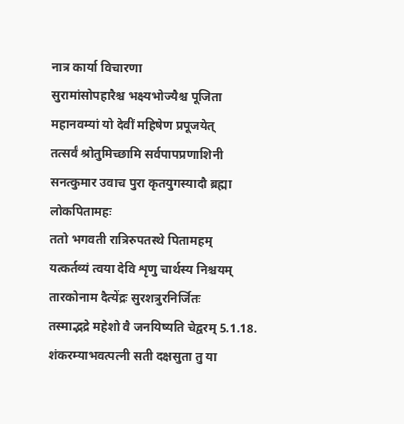नात्र कार्या विचारणा
सुरामांसोपहारैश्च भक्ष्यभोज्यैश्च पूजिता
महानवम्यां यो देवीं महिषेण प्रपूजयेत्
तत्सर्वं श्रोतुमिच्छामि सर्वपापप्रणाशिनी
सनत्कुमार उवाच पुरा कृतयुगस्यादौ ब्रह्मा लोकपितामहः
ततो भगवती रात्रिरुपतस्थे पितामहम्
यत्कर्तव्यं त्वया देवि शृणु चार्थस्य निश्चयम्
तारकोनाम दैत्येंद्रः सुरशत्रुरनिर्जितः
तस्माद्भद्रे महेशो वै जनयिष्यति चेद्वरम् 5.1.18.
शंकरम्याभवत्पत्नी सती दक्षसुता तु या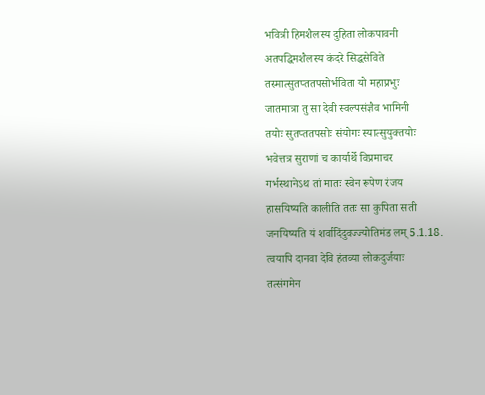भवित्री हिमशैलस्य दुहिता लोकपावनी
अतपद्धिमशैलस्य कंदरे सिद्धसेविते
तस्मात्सुतप्ततपसोर्भविता यो महाप्रभुः
जातमात्रा तु सा देवी स्वल्पसंज्ञैव भामिनी
तयोः सुतप्ततपसोः संयोगः स्यात्सुयुक्तयोः
भवेत्तत्र सुराणां च कार्यार्थे विप्रमाचर
गर्भस्थानेऽथ तां मातः स्वेन रूपेण रंजय
हासयिष्यति कालीति ततः सा कुपिता सती
जनयिष्यति यं शर्वादिंदुवज्ज्योतिमंड लम् 5.1.18.
त्वयापि दानवा देवि हंतव्या लोकदुर्जयाः
तत्संगमेन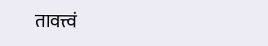तावत्त्वं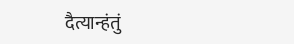दैत्यान्हंतुं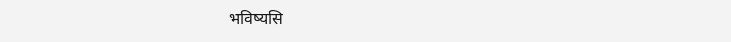भविष्यसि